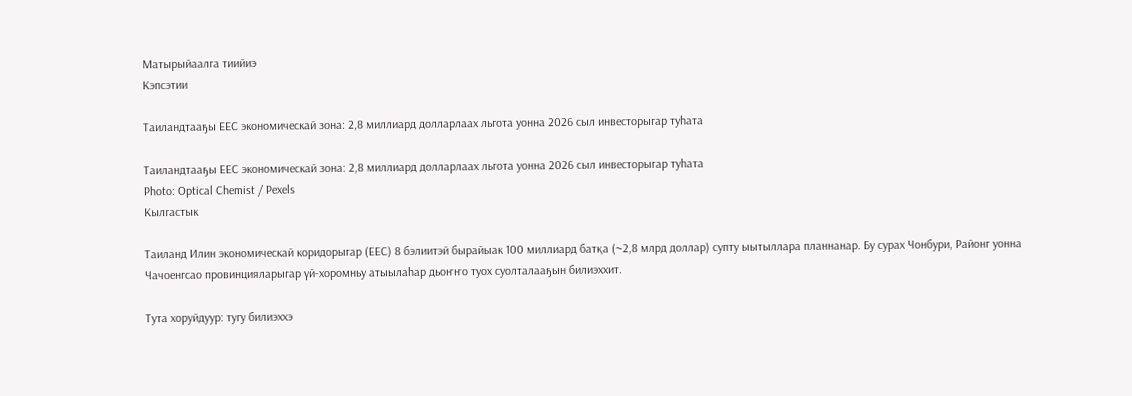Матырыйаалга тиийиэ
Кэпсэтии

Таиландтааҕы EEC экономическай зона: 2,8 миллиард долларлаах льгота уонна 2026 сыл инвесторыгар туһата

Таиландтааҕы EEC экономическай зона: 2,8 миллиард долларлаах льгота уонна 2026 сыл инвесторыгар туһата
Photo: Optical Chemist / Pexels
Кылгастык

Таиланд Илин экономическай коридорыгар (EEC) 8 бэлиитэй бырайыак 100 миллиард батқа (~2,8 млрд доллар) супту ыытыллара планнанар. Бу сурах Чонбури, Районг уонна Чачоенгсао провинцияларыгар үй-хоромньу атыылаһар дьоҥҥо туох суолталааҕын билиэххит.

Тута хоруйдуур: тугу билиэххэ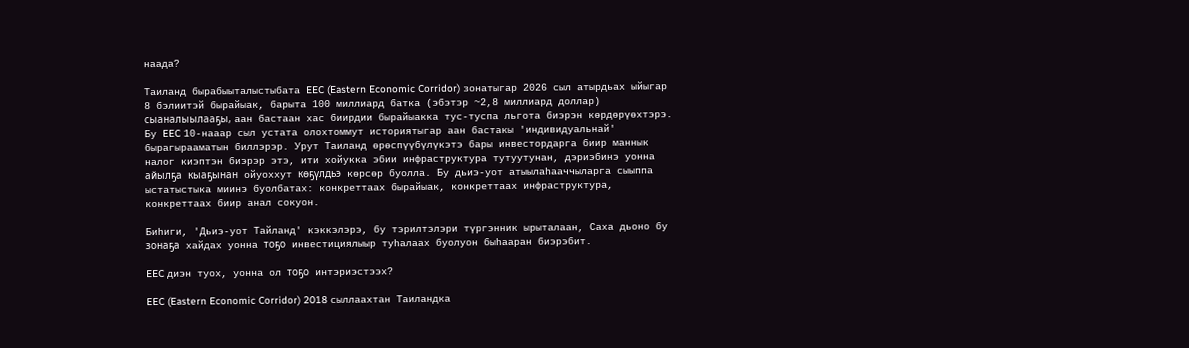наада?

Таиланд бырабыыталыстыбата EEC (Eastern Economic Corridor) зонатыгар 2026 сыл атырдьах ыйыгар 8 бэлиитэй бырайыак, барыта 100 миллиард батка (эбэтэр ~2,8 миллиард доллар) сыаналыылааҕы, аан бастаан хас биирдии бырайыакка тус-туспа льгота биэрэн көрдөрүөхтэрэ. Бу EEC 10-нааар сыл устата олохтоммут историятыгар аан бастакы 'индивидуальнай' бырагырааматын биллэрэр. Урут Таиланд өрөспүүбүлүкэтэ бары инвестордарга биир маннык налог киэптэн биэрэр этэ, ити хойукка эбии инфраструктура тутуутунан, дэриэбинэ уонна айылҕа кыаҕынан ойуоххут көҕүлдьэ көрсөр буолла. Бу дьиэ-уот атыылаһааччыларга сыыппа ыстатыстыка миинэ буолбатах: конкреттаах бырайыак, конкреттаах инфраструктура, конкреттаах биир анал сокуон.

Биһиги, 'Дьиэ-уот Тайланд' кэккэлэрэ, бу тэрилтэлэри түргэнник ырыталаан, Саха дьоно бу зонаҕа хайдах уонна тоҕо инвестициялыыр туһалаах буолуон быһааран биэрэбит.

EEC диэн туох, уонна ол тоҕо интэриэстээх?

EEC (Eastern Economic Corridor) 2018 сыллаахтан Таиландка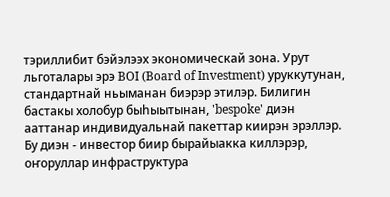тэриллибит бэйэлээх экономическай зона. Урут льготалары эрэ BOI (Board of Investment) уруккутунан, стандартнай ньыманан биэрэр этилэр. Билигин бастакы холобур быһыытынан, 'bespoke' диэн ааттанар индивидуальнай пакеттар киирэн эрэллэр. Бу диэн - инвестор биир бырайыакка киллэрэр, оҥоруллар инфраструктура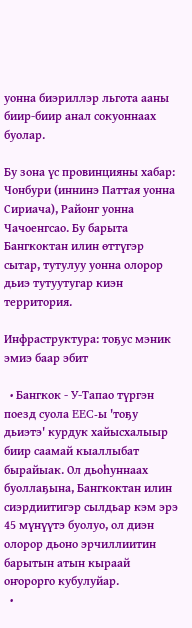уонна биэриллэр льгота ааны биир-биир анал сокуоннаах буолар.

Бу зона үс провинцияны хабар: Чонбури (иннинэ Паттая уонна Сириача), Районг уонна Чачоенгсао. Бу барыта Бангкоктан илин өттүгэр сытар, тутулуу уонна олорор дьиэ тутуутугар киэн территория.

Инфраструктура: тоҕус мэник эмиэ баар эбит

  • Бангкок - У-Тапао түргэн поезд суола EEC-ы 'тоҕу дьиэтэ' курдук хайысхалыыр биир саамай кыаллыбат бырайыак. Ол дьоһуннаах буоллаҕына, Бангкоктан илин сиэрдиитигэр сылдьар кэм эрэ 45 мүнүүтэ буолуо, ол диэн олорор дьоно эрчиллиитин барытын атын кыраай оҥорорго кубулуйар.
  •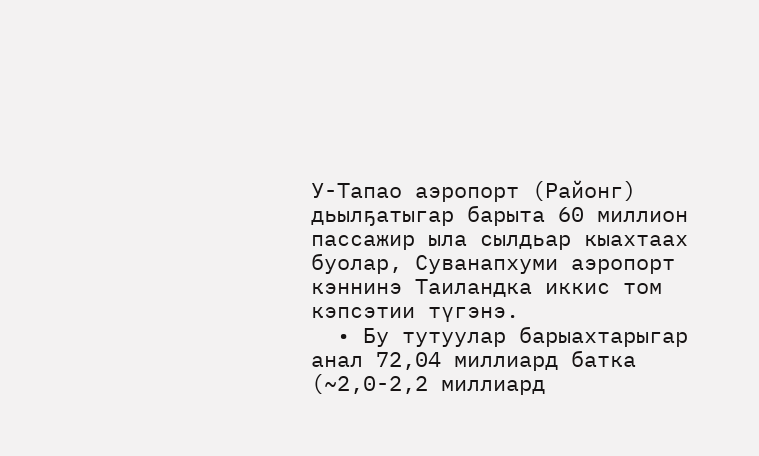У-Тапао аэропорт (Районг) дьылҕатыгар барыта 60 миллион пассажир ыла сылдьар кыахтаах буолар, Суванапхуми аэропорт кэннинэ Таиландка иккис том кэпсэтии түгэнэ.
  • Бу тутуулар барыахтарыгар анал 72,04 миллиард батка (~2,0-2,2 миллиард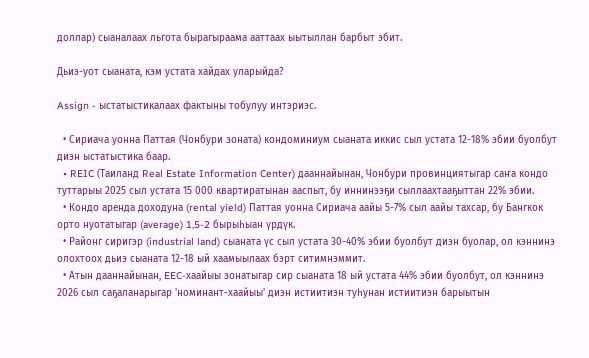доллар) сыаналаах льгота бырагыраама ааттаах ыытыллан барбыт эбит.

Дьиэ-уот сыаната, кэм устата хайдах уларыйда?

Assign - ыстатыстикалаах фактыны тобулуу интэриэс.

  • Сириача уонна Паттая (Чонбури зоната) кондоминиум сыаната иккис сыл устата 12-18% эбии буолбут диэн ыстатыстика баар.
  • REIC (Таиланд Real Estate Information Center) дааннайынан, Чонбури провинциятыгар саҥа кондо туттарыы 2025 сыл устата 15 000 квартиратынан ааспыт, бу иннинээҕи сыллаахтааҕыттан 22% эбии.
  • Кондо аренда доходуна (rental yield) Паттая уонна Сириача аайы 5-7% сыл аайы тахсар, бу Бангкок орто нуотатыгар (average) 1,5-2 бырыһыан үрдүк.
  • Районг сиригэр (industrial land) сыаната үс сыл устата 30-40% эбии буолбут диэн буолар, ол кэннинэ олохтоох дьиэ сыаната 12-18 ый хаамыылаах бэрт ситимнэммит.
  • Атын дааннайынан, EEC-хаайыы зонатыгар сир сыаната 18 ый устата 44% эбии буолбут, ол кэннинэ 2026 сыл саҕаланарыгар 'номинант-хаайыы' диэн истиитиэн туһунан истиитиэн барыытын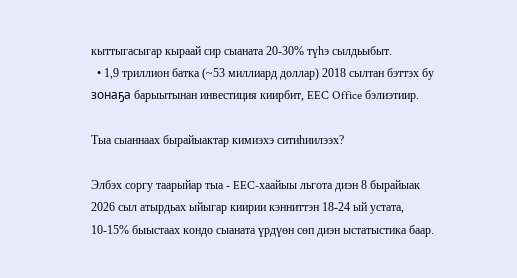кыттыгасыгар кыраай сир сыаната 20-30% түһэ сылдьыбыт.
  • 1,9 триллион батка (~53 миллиард доллар) 2018 сылтан бэттэх бу зонаҕа барыытынан инвестиция киирбит, EEC Office бэлиэтиир.

Тыа сыаннаах бырайыактар кимиэхэ ситиһиилээх?

Элбэх соргу таарыйар тыа - EEC-хаайыы льгота диэн 8 бырайыак 2026 сыл атырдьах ыйыгар киирии кэнниттэн 18-24 ый устата, 10-15% быыстаах кондо сыаната үрдүөн сөп диэн ыстатыстика баар.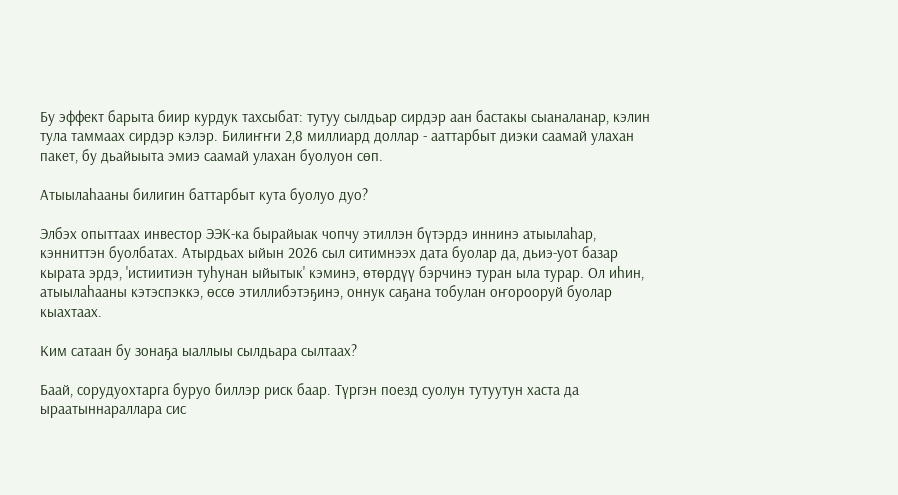Бу эффект барыта биир курдук тахсыбат: тутуу сылдьар сирдэр аан бастакы сыаналанар, кэлин тула таммаах сирдэр кэлэр. Билиҥҥи 2,8 миллиард доллар - ааттарбыт диэки саамай улахан пакет, бу дьайыыта эмиэ саамай улахан буолуон сөп.

Атыылаһааны билигин баттарбыт кута буолуо дуо?

Элбэх опыттаах инвестор ЭЭК-ка бырайыак чопчу этиллэн бүтэрдэ иннинэ атыылаһар, кэнниттэн буолбатах. Атырдьах ыйын 2026 сыл ситимнээх дата буолар да, дьиэ-уот базар кырата эрдэ, 'истиитиэн туһунан ыйытык' кэминэ, өтөрдүү бэрчинэ туран ыла турар. Ол иһин, атыылаһааны кэтэспэккэ, өссө этиллибэтэҕинэ, оннук саҕана тобулан оҥорооруй буолар кыахтаах.

Ким сатаан бу зонаҕа ыаллыы сылдьара сылтаах?

Баай, сорудуохтарга буруо биллэр риск баар. Түргэн поезд суолун тутуутун хаста да ыраатыннараллара сис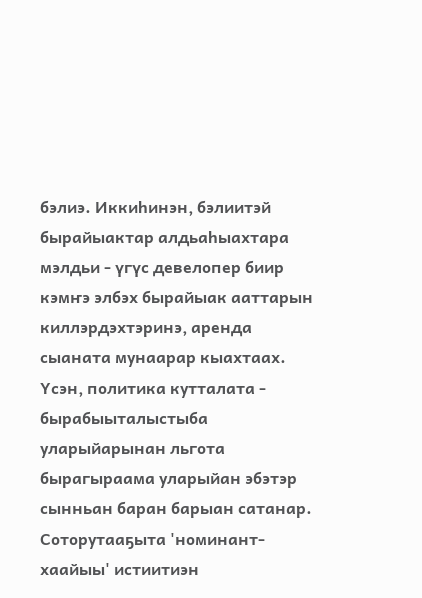бэлиэ. Иккиһинэн, бэлиитэй бырайыактар алдьаһыахтара мэлдьи - үгүс девелопер биир кэмҥэ элбэх бырайыак ааттарын киллэрдэхтэринэ, аренда сыаната мунаарар кыахтаах. Үсэн, политика кутталата - бырабыыталыстыба уларыйарынан льгота бырагыраама уларыйан эбэтэр сынньан баран барыан сатанар. Соторутааҕыта 'номинант-хаайыы' истиитиэн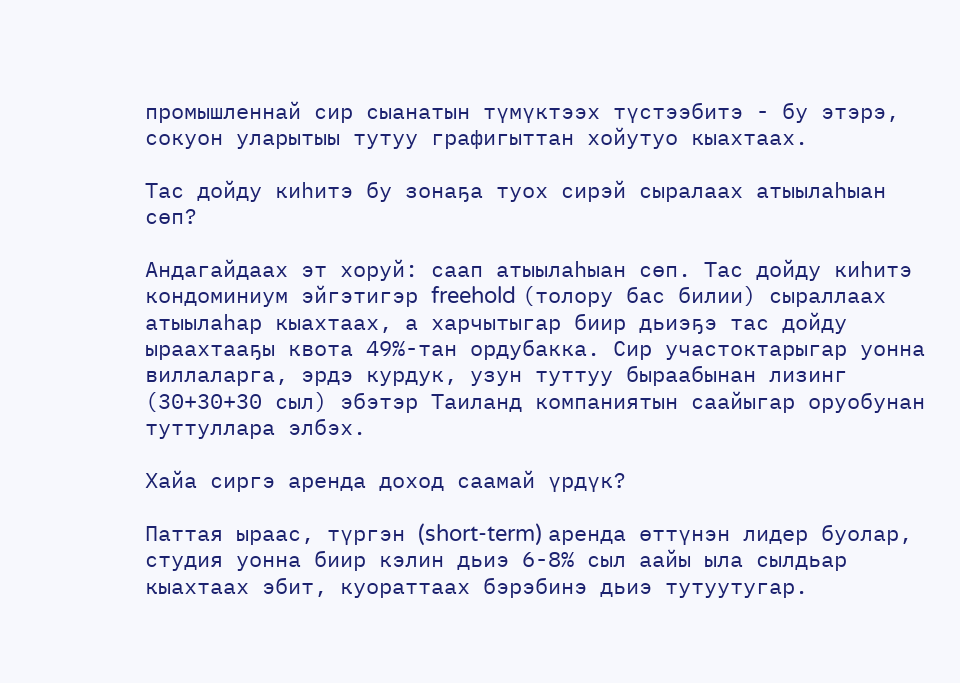промышленнай сир сыанатын түмүктээх түстээбитэ - бу этэрэ, сокуон уларытыы тутуу графигыттан хойутуо кыахтаах.

Тас дойду киһитэ бу зонаҕа туох сирэй сыралаах атыылаһыан сөп?

Андагайдаах эт хоруй: саап атыылаһыан сөп. Тас дойду киһитэ кондоминиум эйгэтигэр freehold (толору бас билии) сыраллаах атыылаһар кыахтаах, а харчытыгар биир дьиэҕэ тас дойду ыраахтааҕы квота 49%-тан ордубакка. Сир участоктарыгар уонна виллаларга, эрдэ курдук, узун туттуу быраабынан лизинг (30+30+30 сыл) эбэтэр Таиланд компаниятын саайыгар оруобунан туттуллара элбэх.

Хайа сиргэ аренда доход саамай үрдүк?

Паттая ыраас, түргэн (short-term) аренда өттүнэн лидер буолар, студия уонна биир кэлин дьиэ 6-8% сыл аайы ыла сылдьар кыахтаах эбит, куораттаах бэрэбинэ дьиэ тутуутугар.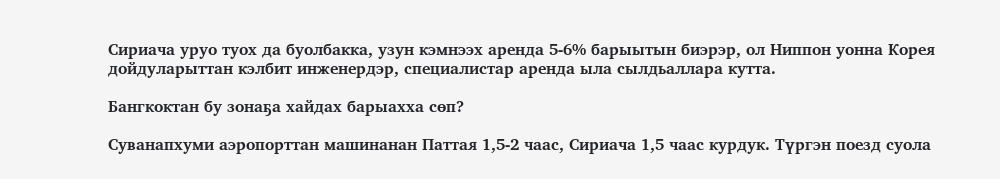Сириача уруо туох да буолбакка, узун кэмнээх аренда 5-6% барыытын биэрэр, ол Ниппон уонна Корея дойдуларыттан кэлбит инженердэр, специалистар аренда ыла сылдьаллара кутта.

Бангкоктан бу зонаҕа хайдах барыахха сөп?

Суванапхуми аэропорттан машинанан Паттая 1,5-2 чаас, Сириача 1,5 чаас курдук. Түргэн поезд суола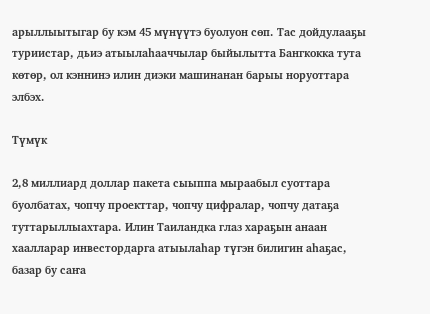арыллыытыгар бу кэм 45 мүнүүтэ буолуон сөп. Тас дойдулааҕы туриистар, дьиэ атыылаһааччылар быйылытта Бангкокка тута көтөр, ол кэннинэ илин диэки машинанан барыы норуоттара элбэх.

Түмүк

2,8 миллиард доллар пакета сыыппа мыраабыл суоттара буолбатах, чопчу проекттар, чопчу цифралар, чопчу датаҕа туттарыллыахтара. Илин Таиландка глаз хараҕын анаан хаалларар инвестордарга атыылаһар түгэн билигин аһаҕас, базар бу саҥа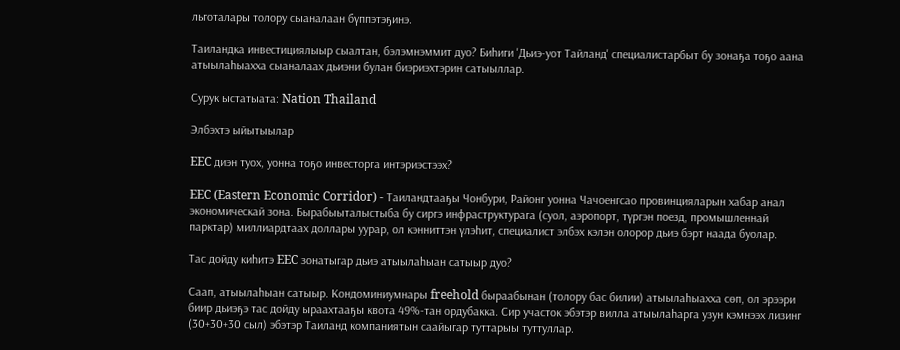льготалары толору сыаналаан бүппэтэҕинэ.

Таиландка инвестициялыыр сыалтан, бэлэмнэммит дуо? Биһиги 'Дьиэ-уот Тайланд' специалистарбыт бу зонаҕа тоҕо аана атыылаһыахха сыаналаах дьиэни булан биэриэхтэрин сатыыллар.

Сурук ыстатыата: Nation Thailand

Элбэхтэ ыйытыылар

EEC диэн туох, уонна тоҕо инвесторга интэриэстээх?

EEC (Eastern Economic Corridor) - Таиландтааҕы Чонбури, Районг уонна Чачоенгсао провинцияларын хабар анал экономическай зона. Бырабыыталыстыба бу сиргэ инфраструктурага (суол, аэропорт, түргэн поезд, промышленнай парктар) миллиардтаах доллары уурар, ол кэнниттэн үлэһит, специалист элбэх кэлэн олорор дьиэ бэрт наада буолар.

Тас дойду киһитэ EEC зонатыгар дьиэ атыылаһыан сатыыр дуо?

Саап, атыылаһыан сатыыр. Кондоминиумнары freehold быраабынан (толору бас билии) атыылаһыахха сөп, ол эрээри биир дьиэҕэ тас дойду ыраахтааҕы квота 49%-тан ордубакка. Сир участок эбэтэр вилла атыылаһарга узун кэмнээх лизинг (30+30+30 сыл) эбэтэр Таиланд компаниятын саайыгар туттарыы туттуллар.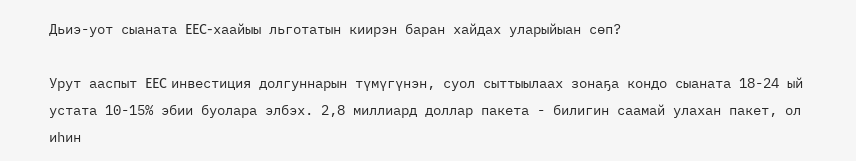Дьиэ-уот сыаната EEC-хаайыы льготатын киирэн баран хайдах уларыйыан сөп?

Урут ааспыт EEC инвестиция долгуннарын түмүгүнэн, суол сыттыылаах зонаҕа кондо сыаната 18-24 ый устата 10-15% эбии буолара элбэх. 2,8 миллиард доллар пакета - билигин саамай улахан пакет, ол иһин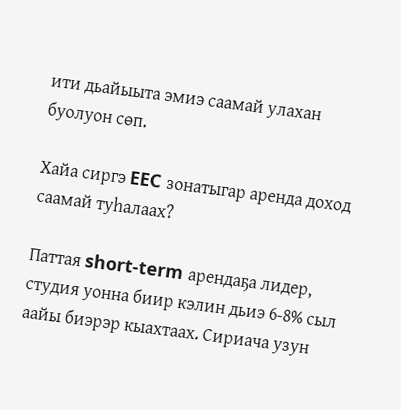ити дьайыыта эмиэ саамай улахан буолуон сөп.

Хайа сиргэ EEC зонатыгар аренда доход саамай туһалаах?

Паттая short-term арендаҕа лидер, студия уонна биир кэлин дьиэ 6-8% сыл аайы биэрэр кыахтаах. Сириача узун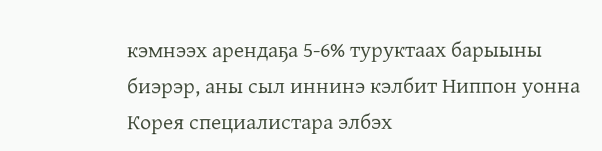кэмнээх арендаҕа 5-6% туруктаах барыыны биэрэр, аны сыл иннинэ кэлбит Ниппон уонна Корея специалистара элбэх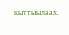кыттыылаах.